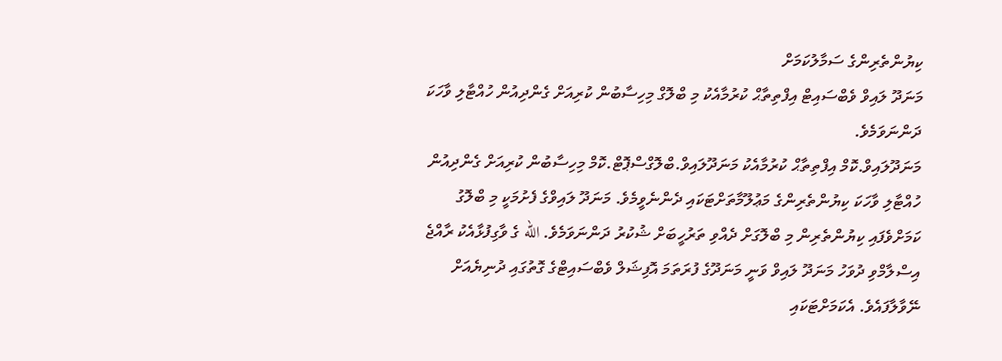ކިޔުންތެރިންގެ ސަމާލުކަމަށް
މަނަދޫ ލައިވް ވެބްސައިޓް އިފްތިތާޙް ކުރުމާއެކު މި ބްލޮގް މިހިސާބުން ކުރިއަށް ގެންދިއުން ހުއްޓާލި ވާހަކަ ދަންނަވަމެވެ.
މަނަދޫލައިވް.ކޮމް އިފްތިތާޙް ކުރުމާއެކު މަނަދޫލައިވް.ބްލޮގްސްޕޮޓް.ކޮމް މިހިސާބުން ކުރިއަށް ގެންދިއުން ހުއްޓާލި ވާހަކަ ކިޔުންތެރިންގެ މަޢުލޫމާތަށްޓަކައި ދެންނެވީމެވެ. މަނަދޫ ލައިވްގެ ފެށުމަކީ މި ބްލޮގު ކަމަށްވެފައި ކިޔުންތެރިން މި ބްލޮގަށް ދެއްވި ތަރުހީބަށް ޝުކުރު ދަންނަވަމެވެ. الله ގެ ވާގިފުޅާއެކު ރާއްޖެ އިސްލާމްވި ދުވަހު މަނަދޫ ލައިވް ވަނީ މަނަދޫގެ ފުރަތަމަ އޮފިޝަލް ވެބްސައިޓްގެ ގޮތުގައި ދުނިޔެއަށް ނޭވާލާފައެވެ. އެކަމަށްޓަކައި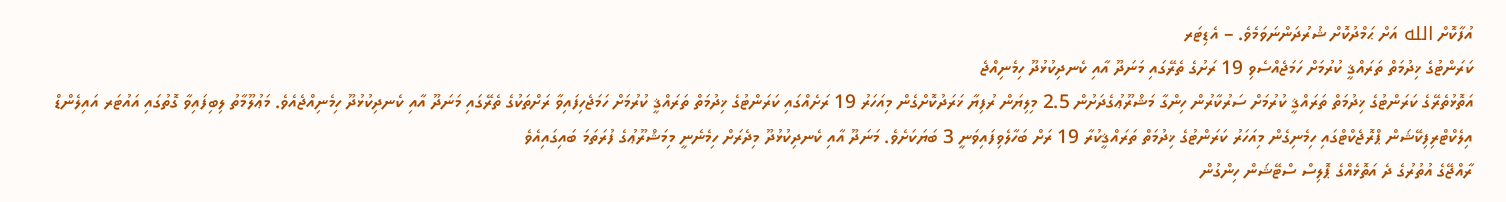އުފާކޮށް الله އަށް ޙަމްދުކޮށް ޝުރުދަންނަވަމެވެ. – އެޑިޓަރ
ކަރަންޓުގެ ޚިދުމަތް ތަރައްޤީ ކުރުމަށް ހަމަޖެއްސެވި 19 ރަށުގެ ތެރޭގައި މަނަދޫ އާއި ކެނދިކުޅުދޫ ހިމެނިއްޖެ
އަތޮޅުތެރޭގެ ކަރަންޓުގެ ޚިދުމަތް ތަރައްޤީ ކުރުމަށް ސަރުކާރުން ހިންގާ މަޝްރޫޢުގެދަށުން 2.5 މިލިޔަން ރުފިޔާ ޚަރަދުކޮށްގެން މިއަހަރު 19 ރަށެއްގައި ކަރަންޓުގެ ޚިދުމަތް ތަރައްޤީ ކުރުމަށް ހަމަޖެހިފައިވާ ރަށްތަކުގެ ތެރޭގައި މަނަދޫ އާއި ކެނދިކުޅުދޫ ހިމެނިއްޖެއެވެ. މަޢުލޫމާތު ލިބިފައިވާ ގޮތުގައި އައުޓަރ އައިލެންޑް އިލެކްޓްރިފިކޭޝަން ޕްރޮޖެކްޓްގައި ހިމެނިގެން މިއަހަރު ކަރަންޓުގެ ޚިދުމަތް ތަރައްޤީކުރާ 19 ރަށް ބަހާލެވިފައިވަނީ 3 ބަޔަކަށެވެ. މަނަދޫ އާއި ކެނދިކުޅުދޫ މިދެރަށް ހިމެނެނީ މިމަޝްރޫޢުގެ ފުރަތަމަ ބައިގައިއެވެ
ރާއްޖޭގެ އުތުރުގެ ދެ އަތޮޅެއްގެ ޕޮލިސް ސްޓޭޝަން ހިންގުން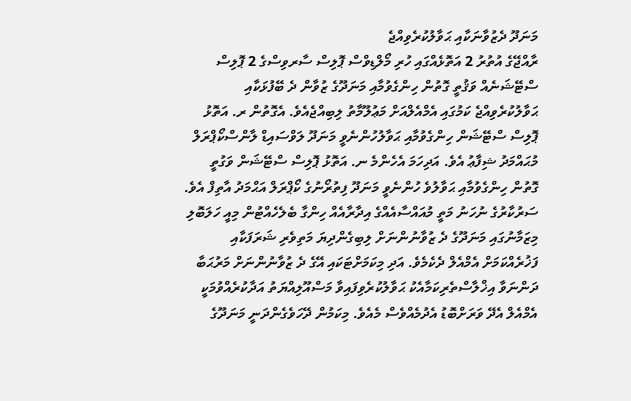މަނަދޫ ދެޒުވާނަކާއި ޙަވާލުކުރެވިއްޖެ
ރާއްޖޭގެ އުތުރު 2 އަތޮޅެއްގައި ހުރި މޯލްޑިވްސް ޕޮލިސް ސާރވިސްގެ 2 ޕޮލިސް ސްޓޭޝަނެއް ވަޤުތީ ގޮތުން ހިންގެވުމާއި މަނަދޫގެ ޒުވާން ދެ ބޭފުޅަކާއި ޙަވާލުކުރެވިއްޖެ ކަމުގައި އެމްއެލްއަށް މަޢުލޫމާތު ލިބިއްޖެއެވެ. އެގޮތުން ރ. އަތޮޅު ޕޮލިސް ސްޓޭޝަން ހިންގެވުމާއި ޙަވާލުހުންނެވީ މަނަދޫ ލަވްސައިޑް ލާންސްކޯޕްރަލް މުޙައްމަދު ޝިފާޢު އެވެ. އަދިހަމަ އެހެންމެ ނ. އަތޮޅު ޕޮލިސް ސްޓޭޝަން ވަގުތީ ގޮތުން ހިންގެވުމާއި ޙަވާލުވެ ހުންނެވީ މަނަދޫ ފިތުރޯނުގެ ކޯޕްރަލް އަޙްމަދު އާތިފް އެވެ. ސަރުކާރުގެ ނުހަނު މަތީ މުއައްސާއެއްގެ އިދާރާއެއް ހިންގާ ބެލެހެއްޓުން މިއީ ހަލަބޮލި މިޒަމާނުގައި މަނަދޫގެ ދެ ޒުވާނުންނަށް ލިބިގެންދިޔަ މަތިވެރި ޝަރަފަކާއި ފަޚުރެއްކަމަށް އެމްއެލް ދެކެމެވެ. އަދި މިކަމަށްޓަކައި އޭގެ ދެ ޒުވާނުންނަށް މަރުޙަބާ ދަންނަވާ އިޚްލާސްތެރިކަމާއެކު ޙަވާލުކުރެވިފައިވާ މަސްއޫލިއްޔަތު އަދާކުރެއްވުމަކީ އެމްއެލް އެދޭ ވަރަށްބޮޑު އެދުމެއްވެސް މެއެވެ. މިކަމުން ދޭހަވެގެންދަނީ މަނަދޫގެ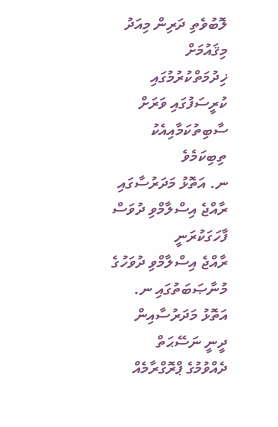ލޮބުވެތި ދަރިން މިއަދު މިޤައުމަށް ޚިދުމަތްކުރުމުގައި ކުރީސަފުގައި ވަރަށް ސާބިތުކަމާއިއެކު ތިބިކަމެވެ
ނ. އަތޮޅު މަދަރުސާގައި ރާއްޖެ އިސްލާމްވި ދުވަސް ފާހަގަކުރަނީ
ރާއްޖެ އިސްލާމްވި ދުވަހުގެ މުނާޞަބަތުގައި ނ. އަތޮޅު މަދަރުސާއިން ދީނީ ނަސޭޙަތް ދެއްވުމުގެ ޕްރޮގްރާމެއް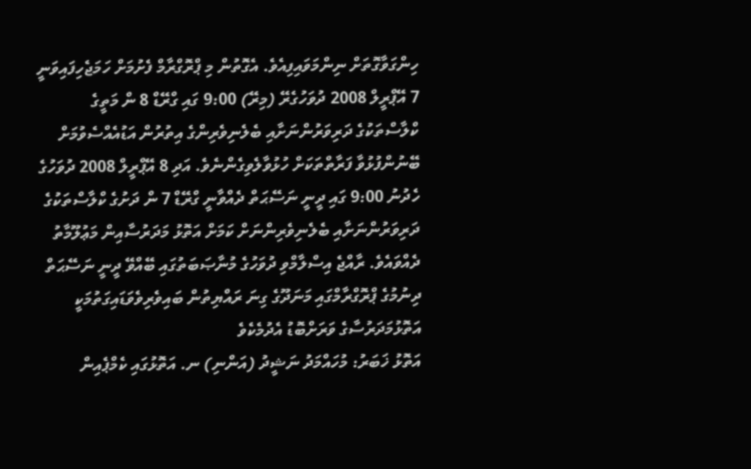ހިންގަވާގޮތަށް ނިންމަވައިފިއެވެ. އެގޮތުން މި ޕްރޮގްރާމް ފެށުމަށް ހަމަޖެހިފައިވަނީ 7 އޭޕްރީލް 2008 ދުވަހުގެރޭ (މިރޭ) 9:00 ގައި ގްރޭޑް 8 ން މަތީގެ ކްލާސްތަކުގެ ދަރިވަރުންނަށާއި ބެލެނިވެރިންގެ އިތުރުން އަޑުއެއްސެވުމަށް ބޭނުންފުޅުވާ ފަރާތްތަކަށް ހުޅުވާލެވިގެންނެވެ. އަދި 8 އޭޕްރީލް 2008 ދުވަހުގެ ހެދުނު 9:00 ގައި ދީނީ ނަސޭޙަތް ދެއްވާނީ ގްރޭޑް 7 ން ދަށުގެ ކްލާސްތަކުގެ ދަރިވަރުންނަށާއި ބެލެނިވެރިންނަށް ކަމަށް އަތޮޅު މަދަރުސާއިން މަޢުލޫމާތު ދެއްވައެވެ. ރާއްޖެ އިސްލާމްވި ދުވަހުގެ މުނާޞަބަތުގައި ބޭއްވޭ ދީނީ ނަސޭޙަތް ދިނުމުގެ ޕްރޮގްރާމްގައި މަނަދޫގެ ގިނަ ރައްޔިތުން ބައިވެރިވެވަޑައިގަތުމަކީ އަތޮޅުމަދަރުސާގެ ވަރަށްބޮޑު އެދުމެކެވެ
އަތޮޅު ޚަބަރު: މުހައްމަދު ނަޝީދު (އަންނި) ނ. އަތޮޅުގައި ކެމްޕެއިން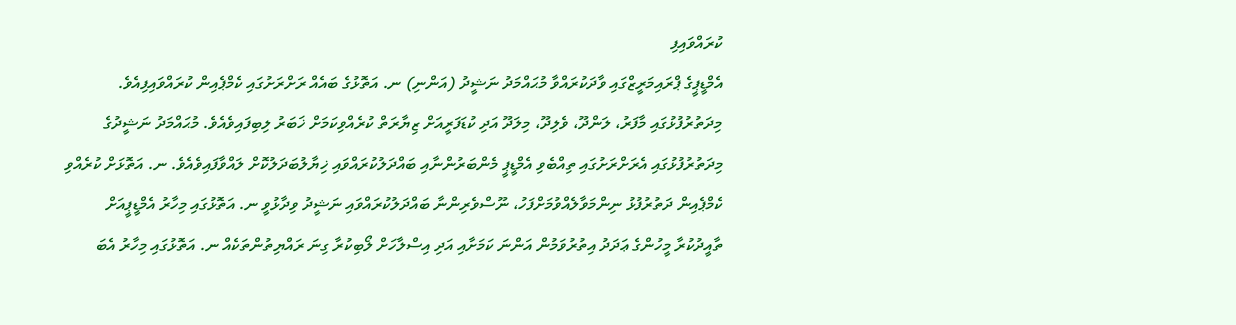ކުރައްވައިފި
އެމްޑީޕީގެ ޕްރައިމަރީޒްގައި ވާދަކުރައްވާ މުޙައްމަދު ނަޝީދު (އަންނި) ނ. އަތޮޅުގެ ބައެއް ރަށްރަށުގައި ކެމްޕެއިން ކުރައްވައިފިއެވެ. މިދަތުރުފުޅުގައި މާފަރު، ލަންދޫ، ވެލިދޫ، މިލަދޫ އަދި ކުޑަފަރީއަށް ޒިޔާރަތް ކުރެއްވިކަމަށް ޚަބަރު ލިބިފައިވެއެވެ. މުޙައްމަދު ނަޝީދުގެ މިދަތުރުފުޅުގައި އެރަށްރަށުގައި ތިއްބެވި އެމްޑީޕީ މެންބަރުންނާއި ބައްދަލުކުރައްވައި ޚިޔާލުބަދަލުކޮށް ލައްވާފައިވެއެވެ. ނ. އަތޮޅަށް ކުރެއްވި ކެމްޕެއިން ދަތުރުފުޅު ނިންމަވާލެއްވުމަށްފަހު، ނޫސްވެރިންނާ ބައްދަލުކުރައްވައި ނަޝީދު ވިދާޅުވީ ނ. އަތޮޅުގައި މިހާރު އެމްޑީޕީއަށް ތާއީދުކުރާ މީހުންގެ ޢަދަދު އިތުރުވަމުން އަންނަ ކަމަށާއި އަދި އިސްލާހަށް ލޯބިކުރާ ގިނަ ރައްޔިތުންތަކެއް ނ. އަތޮޅުގައި މިހާރު އެބަ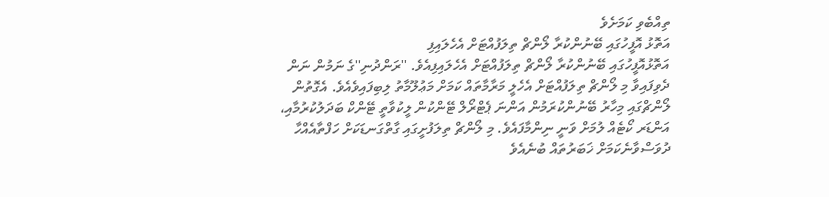ތިއްބެވި ކަމަށެވެ
އަތޮޅު އޮފީހުގައި ބޭނުންކުރާ ލޯންޗް ތިލަފުއްޓަށް އެހެލައިފި
އަތޮޅުއޮފީހުގައި ބޭނުންކުރާ ލޯންޗް ތިލަފުއްޓަށް އެހެލައިފިއެވެ. ''ރަންދުނި''ގެ ނަމުން ނަން ދެވިފައިވާ މި ލޯންޗް ތިލަފުއްޓަށް އެހެލީ މަރާމާތައް ކަމަށް މަޢުލޫމާތު ލިބިފައިވެއެވެ. އެގޮތުން ލޯންޗްގައި މިހާރު ބޭނުންކުރަމުން އަންނަ ޕެޓްރޯލް ޓޭންކުން ލީކުވާތީ ޓޭންކް ބަދަލުކުރުމާއި، އަންޑަރ ކޯޓެއް ލުމަށް ވަނީ ނިންމާފައެވެ. މި ލޯންޗް ތިލަފުށީގައި ގާތްގަނޑަކަށް ހަފްތާއެއްހާ ދުވަސްވާނެކަމަށް ޚަބަރުތައް ބުނެއެވެ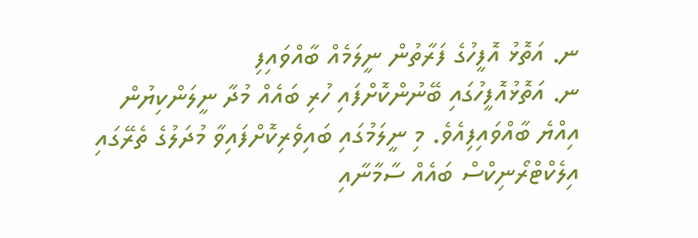ނ. އަތޮޅު އޮފީހުގެ ފަރާތުން ނީލަމެއް ބާއްވައިފި
ނ. އަތޮޅުއޮފީހުގައި ބޭނުންކޮށްފައި ހުރި ބައެއް މުދާ ނީލަންކިޔުން އިއްޔެ ބާއްވައިފިއެވެ. މި ނީލަމުގައި ބައިވެރިކޮށްފައިވާ މުދަލުގެ ތެރޭގައި އިލެކްޓްރޯނިކްސް ބައެއް ސާމާނާއި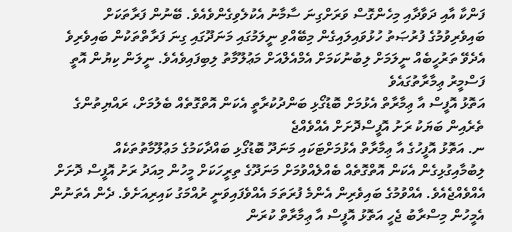ފަންކާ އާއި ދަވާދާއި މިހެންގޮސް ވަރަށްގިނަ ސާމާނު އެކުލެވިގެންވެއެވެ. ބޭނުން ފަރާތަކަށް ބައިވެރިވުމުގެ ފުރުޞަތު ހުޅުވައިލައިގެން މިބޭއްވި ނީލަމުގައި މަނަދޫގައި ގިނަ ފަރާތްތަކުން ބައިވެރިވެ އެދެވޭ ތަރުހީބެއް ނީލަމަށް ލިބުނުކަމަށް އެމްއެލްއަށް މަޢުލޫމާތު ލިބިފައިވެއެވެ. ނީލަން ކިޔުން އޮތީ ފަސްމީރު ޢިމާރާތުގައެވެ
އަތޮޅު އޮފީސް އާ ޢިމާރާތް އެޅުމަށް ބޮޑުގޯޅި ބަންދުކުރާތީ އެކަން އޮތްގޮތެއް ބެލުމަށް، ރައްޔިތުންގެ ތެރެއިން ބަޔަކު ރަށު އޮފީސްދޮށަށް އެއްވެއްޖެ
ނ. އަތޮޅު އޮފީހުގެ އާ ޢިމާރާތް އެޅުމަށްޓަކައި މަނަދޫ ބޮޑުގޯޅި ބައްދާކަމުގެ މަޢުލޫމާތުތަކެއް ލިބުމާއިގުޅިގެން އެކަން އޮތްގޮތެއް ބެއްލެއްވުމަށް މަނަދޫގެ ތިރީހަކަށް މީހުން މިއަދު ރަށު އޮފީސް ދޮށަށް އެއްވެއްޖެއެވެ. އެއްވުމުގެ ބައިވެރިން އެންމެ ފުރަތަމަ އެއްވެފައިވަނީ ރުއްމަގު ކައިރިއަށެވެ. ދެން އެތަނުން އެމީހުން މިސްރާބު ޖެހީ އަތޮޅު އޮފީސް އާ ޢިމާރާތް ކުރަން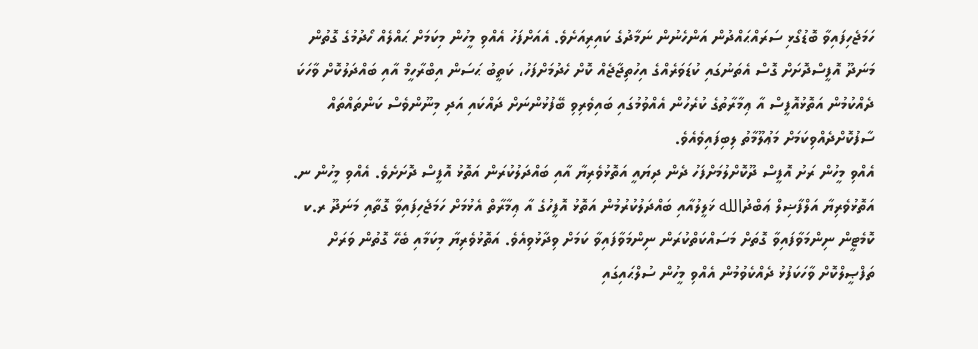ހަމަޖެހިފައިވާ ބޮޑުގޯޅި ސަރައްޙައްދުން އަންހެނުން ނަމާދުގެ ކައިރިއަށެވެ. އެއަށްފަހު އެއްވި މީހުން މިކަމަށް ޙައްލެއް ހޯދުމުގެ ގޮތުން މަނަދޫ އޮފީސްދޮށަށް ގޮސް އެތަނުގައި ކުޑަވަރެއްގެ އިހުތިޖާޖެއް ކޮށް ހެދުމަށްފަހު، ކަތީބު ޙަސަން އިބްރާހީމް އާއި ބައްދަލުކޮށް ވާހަކަ ދެއްކުމުން އަތޮޅުއޮފީސް އާ ޢިމާރާތުގެ ކުރެހުން އެއްވުމުގައި ބައިވެރިވި ބޭފުޅުންނަށް ދައްކައި އަދި މިނޫންވެސް ކަންތައްތައް ސާފުކޮށްދެއްވިކަމަށް މަޢުލޫމާތު ލިބިފައިވެއެވެ.
އެއްވި މީހުން ރަށު އޮފީސް ދޫކޮށްލުމަށްފަހު ދެން ދިޔައީ އަތޮޅުވެރިޔާ އާއި ބައްދަލުކުރަން އަތޮޅު އޮފީސް ދޮށަށެވެ. އެއްވި މީހުން ނ. އަތޮޅުވެރިޔާ އަލްފާޟިލް ޢަބްދުالله ޚަލީލުއާއި ބައްދަލުކުރުމުން އަތޮޅު އޮފީހުގެ އާ ޢިމާރާތް އެޅުމަށް ހަމަޖެހިފައިވާ ގޮތާއި މަނަދޫ ރ.ކ ކޮމެޓީން ނިންމަވާފައިވާ ގޮތަށް މަސައްކަތްކުރަން ނިންމަވާފައިވާ ކަމަށް ވިދާޅުވިއެވެ. އަތޮޅުވެރިޔާ މިކަމާއި ބެހޭ ގޮތުން ވަރަށް ތަފްޞީލްކޮށް ވާހަކަފުޅު ދެއްކެވުމުން އެއްވި މީހުން ސުލްޙައިގައި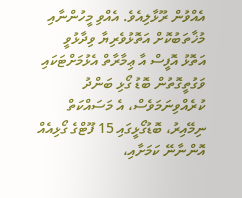އެއްވުން ރޫޅާލިއެވެ. އެއްވި މީހުންނާއި މުޚާތަބުކޮށް އަތޮޅުވެރިޔާ ވިދާޅުވީ އަތޮޅު އޮފީސް އާ ޢިމާރާތް އެޅުމަށްޓަކައި ވަގުތީގޮތުން ބޮޑު ގޯޅި ބަންދު ކުރެއްވިނަމަވެސް، އެ މަސައްކަތް ނިމޭއިރު، ބޮޑުގޯޅީގައި 15 ފޫޓްގެ ގޯޅިއެއް އޮންނާނޭ ކަމަށާއި،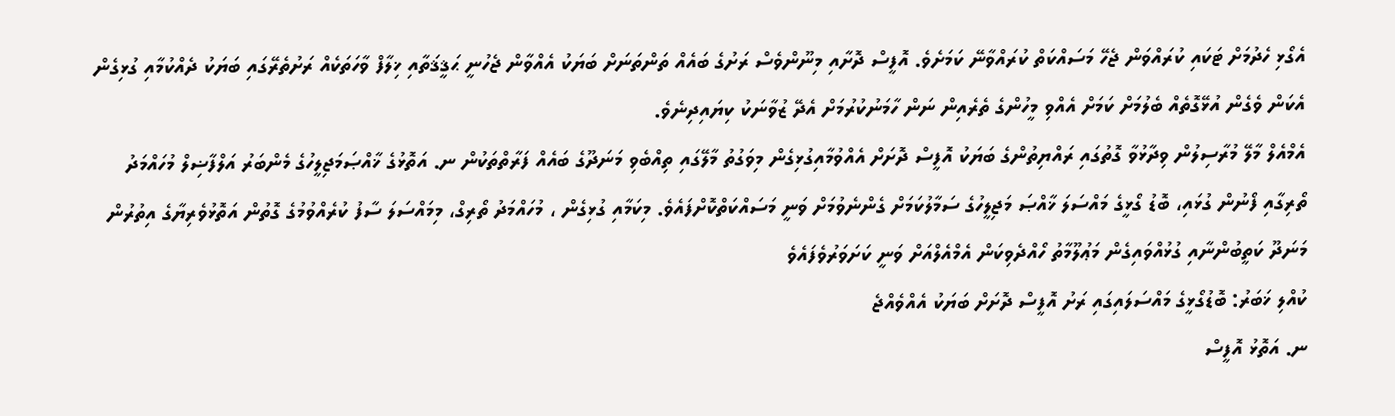އެގޯޅި ހެދުމަށް ޓަކައި ކުރައްވަން ޖެހޭ މަސައްކަތް ކުރައްވާނޭ ކަމަށެވެ. އޮފީސް ދޮށާއި މިނޫންވެސް ރަށުގެ ބައެއް ތަންތަނަށް ބަޔަކު އެއްވާން ޖެހުނީ ޙަޤީޤަތާއި ޚިލާފް ވާހަތަކެއް ރަށުތެރޭގައި ބަޔަކު ދެއްކުމާއި ގުޅިގެން އެކަން ވެގެން އުޅޭގޮތެއް ބެލުމަށް ކަމަށް އެއްވި މީހުންގެ ތެރެއިން ނަން ހާމަނުކުރުމަށް އެދޭ ޒުވާނަކު ކިޔައިދިނެވެ.
އެމްއެލް މާލޭ މުރާސިލުން ވިދާޅުވާ ގޮތުގައި ރައްޔިތުންގެ ބަޔަކު އޮފީސް ދޮށަށް އެއްވުމާއިގުޅިގެން މިވަގުތު މާލޭގައި ތިއްބެވި މަނަދޫގެ ބައެއް ފަރާތްތަކުން ނ. އަތޮޅުގެ ޚާއްޞަމަޖިލީހުގެ މެންބަރު އަލްފާޟިލް މުހައްމަދު ތޯރިގާއި ފޯނުން ގުޅައި، ބޮޑު ގޯޅީގެ މައްސަލަ ޚާއްޞަ މަޖިލީހުގެ ސަމާލުކަމަށް ގެންނެވުމަށް ވަނީ މަސައްކަތްކޮށްފައެވެ. މިކަމާއި ގުޅިގެން ، މުހައްމަދު ތޯރިގް، މިމައްސަލަ ސާފު ކުރެއްވުމުގެ ގޮތުން އަތޮޅުވެރިޔާގެ އިތުރުން މަނަދޫ ކަތީބުންނާއި ގުޅުއްވައިގެން މަޢުލޫމާތު ހޯއްދެވިކަން އެމްއެލްއަށް ވަނީ ކަށަވަރުވެފައެވެ
ކުއްލި ޚަބަރު: ބޮޑުގޯޅީގެ މައްސަލައިގައި ރަށު އޮފީސް ދޮށަށް ބަޔަކު އެއްވެއްޖެ
ނ. އަތޮޅު އޮފީސް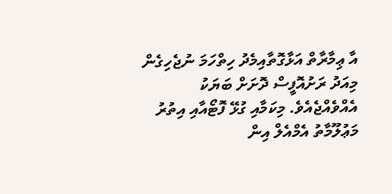އާ ޢިމާރާތް އަޅާގޮތާއިމެދު ހިތްހަމަ ނުޖެހިގެން މިއަދު ރަށުއޮފީސް ދޮށަށް ބަޔަކު އެއްވެއްޖެއެވެ. މިކަމާއި ގުޅޭ ފޮޓޯއާއި އިތުރު މަޢުލޫމާތު އެމްއެލް އިން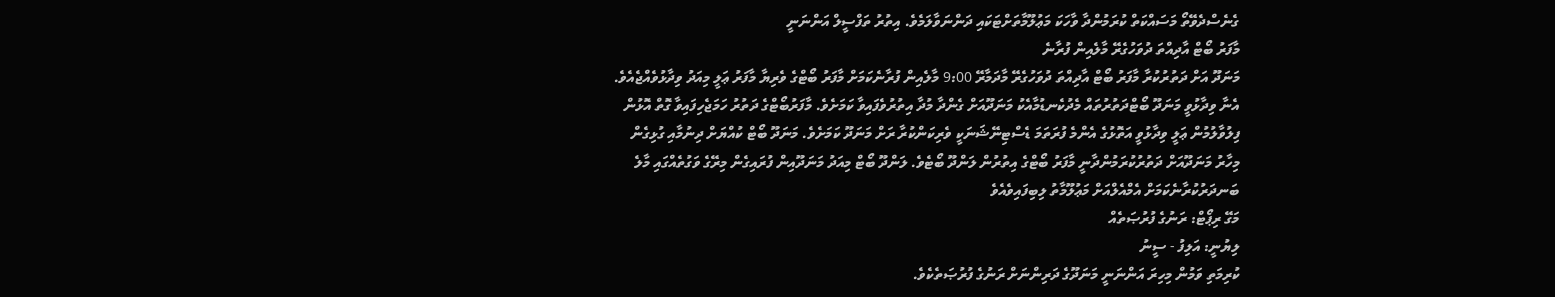ގެނެސްދެވޭތޯ މަސައްކަތް ކުރަމުންދާ ވާހަކަ މަޢުލޫމާތަށްޓަކައި ދަންނަވާލަމެވެ. އިތުރު ތަފްސީލް އަންނަނީ
މާފަރު ބޯޓް އާދިއްތަ ދުވަހުގެރޭ މާލެއިން ފުރާނެ
މަނަދޫ އަށް ދަތުރުކުރާ މާފަރު ބޯޓް އާދިއްތަ ދުވަހުގެރޭ މާދަމާރޭ 9:00 މާލެއިން ފުރާނެކަމަށް މާފަރު ބޯޓްގެ ވެރިޔާ މާފަރު ޢަލީ މިއަދު ވިދާޅުވެއްޖެއެވެ. އެނާ ވިދާޅުވީ މަނަދޫ ބޯޓްދަތުރުތައް މެދުކެނޑުމާއެކު މަނަދޫއަށް ގެންދާ މުދާ އިތުރުވެފައިވާ ކަމަށެވެ. މާފަރުބޯޓްގެ ދަތުރު ހަމަޖެހިފައިވާ ގޮތް އޮޅުން ފިލުވާލުމުން ޢަލީ ވިދާޅުވީ އަތޮޅުގެ އެންމެ ފުރަތަމަ ޑެސްޓިނޭޝަނަކީ ވެރިކަންކުރާ ރަށް މަނަދޫ ކަމަށެވެ. މަނަދޫ ބޯޓް ކުއްޔަށް ދިނުމާއި ގުޅިގެން މިހާރު މަނަދޫއަށް ދަތުރުކުރަމުންދާނީ މާފަރު ބޯޓްގެ އިތުރުން ލަންދޫ ބޯޓެވެ. ލަންދޫ ބޯޓް މިއަދު މަނަދޫއިން ފުރައިގެން މިރޭގެ ވަގުތެއްގައި މާލެ ބަނދަރުކުރާނެކަމަށް އެމްއެލްއަށް މަޢުލޫމާތު ލިބިފައިވެއެވެ
މަގޭ ރިޕޯޓް: ރަނުގެ ފުރުޞަތެއް
ލިޔުނީ: އަލިފު - ސީނު
ކުރިމަތި ވަމުން މިހިރަ އަންނަނީ މަނަދޫގެ ދަރިންނަށް ރަނުގެ ފުރުޞަތެކެވެ.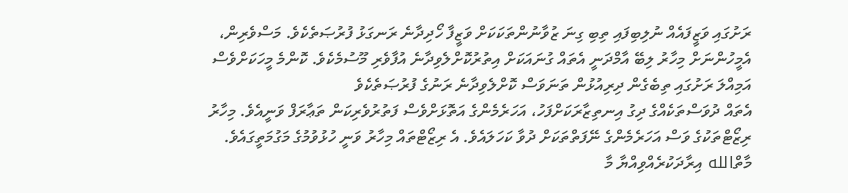ރަށުގައި ވަޒީފައެއް ނުލިބިފައި ތިބި ގިނަ ޒުވާނުންތަކަކަށް ވަޒީފާ ހޯދިދާނެ ރަނގަޅު ފުރުޞަތެކެވެ. މަސްވެރިން، އެމީހުންނަށް މިހާރު ލިބޭ އާމްދަނީ އެތައް ގުނައަކަށް އިތުރުކޮށްލެވިދާނެ އުފާވެރި މޫސުމެކެވެ. ކޮންމެ މީހަކަށްވެސް އަމިއްލަ ރަށުގައި ތިބެގެން ދިރިއުޅުން ތަނަވަސް ކޮށްލެވިދާނެ ރަނުގެ ފުރުޞަތެކެވެ
އެތައް ދުވަސްތަކެއްގެ ދިގު އިނތިޒާރަކަށްފަހު، އަހަރެމެންގެ އަތޮޅަށްވެސް ފަތުރުވެރިކަން ތަޢާރަފް ވަނީއެވެ. މިހާރު ރިޒޯޓްތަކުގެ ވަސް އަހަރެމެންގެ ނޭފަތްތަކަށް ދުވާ ކަހަލައެވެ. އެ ރިޒޯޓްތައް މިހާރު ވަނީ ހުޅުވުމުގެ މަގުމަތީގައެވެ. މާތްالله އިރާދަކުރެއްވިއްޔާ މާ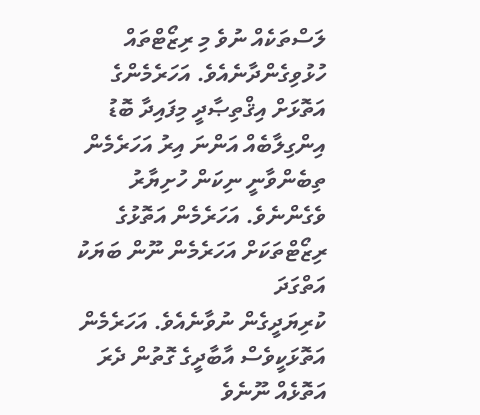ލަސްތަކެއް ނުވެ މި ރިޒޯޓްތައް ހުޅުވިގެންދާނެއެވެ. އަހަރެމެންގެ އަތޮޅަށް އިޤްތިޞާދީ މިފައިދާ ބޮޑު އިންގިލާބެއް އަންނަ އިރު އަހަރެމެން ތިބެންވާނީ ނިކަން ހުށިޔާރު ވެގެންނެވެ. އަހަރެމެން އަތޮޅުގެ ރިޒޯޓްތަކަށް އަހަރެމެން ނޫން ބަޔަކު އަތްގަދަ
ކުރިޔަދީގެން ނުވާނެއެވެ. އަހަރެމެން އަތޮޅަކީވެސް އާބާދީގެ ގޮތުން ދެރަ އަތޮޅެއް ނޫނެވެ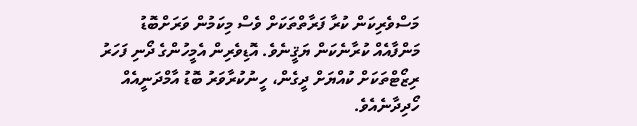މަސްވެރިކަން ކުރާ ފަރާތްތަކަށް ވެސް މިކަމުން ވަރަށްބޮޑު މަންފާއެއް ކުރާނެކަން ޔަޤީނެވެ. އޮޑިވެރިން އެމީހުންގެ ދޯނި ފަހަރު ރިޒޯޓްތަކަށް ކުއްޔަށް ދީގެން، ހީނުކުރާވަރު ބޮޑު އާމްދަނީއެއް ހޯދިދާނެއެވެ.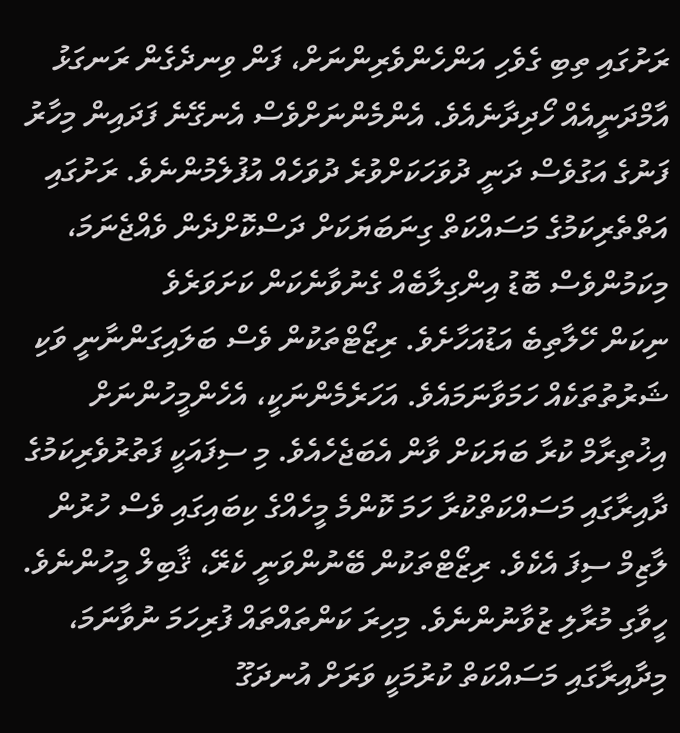ރަށުގައި ތިބި ގެވެހި އަންހެންވެރިންނަށް، ފަން ވިނދެގެން ރަނގަޅު އާމްދަނީއެއް ހޯދިދާނެއެވެ. އެންމެންނަށްވެސް އެނގޭނެ ފަދައިން މިހާރު ފަނުގެ އަގުވެސް ދަނީ ދުވަހަކަށްވުރެ ދުވަހެއް އުފުލެމުންނެވެ. ރަށުގައި އަތްތެރިކަމުގެ މަސައްކަތް ގިނަބަޔަކަށް ދަސްކޮށްދެން ވެއްޖެނަމަ، މިކަމުންވެސް ބޮޑު އިންގިލާބެއް ގެނުވާނެކަން ކަށަވަރެވެ
ނިކަން ހޭލާތިބެ އަޑުއަހާށެވެ. ރިޒޯޓްތަކުން ވެސް ބަލައިގަންނާނީ ވަކި ޝަރުތުތަކެއް ހަމަވާނަމައެވެ. އަހަރެމެންނަކީ، އެހެންމީހުންނަށް އިޚުތިރާމް ކުރާ ބަޔަކަށް ވާން އެބަޖެހެއެވެ. މި ސިފައަކީ ފަތުރުވެރިކަމުގެ ދާއިރާގައި މަސައްކަތްކުރާ ހަމަ ކޮންމެ މީހެއްގެ ކިބައިގައި ވެސް ހުރުން ލާޒިމް ސިފަ އެކެވެ. ރިޒޯޓްތަކުން ބޭނުންވަނީ ކެރޭ، ޤާބިލް މީހުންނެވެ. ހީވާގި މުރާލި ޒުވާނުންނެވެ. މިހިރަ ކަންތައްތައް ފުރިހަމަ ނުވާނަމަ، މިދާއިރާގައި މަސައްކަތް ކުރުމަކީ ވަރަށް އުނދަގޫ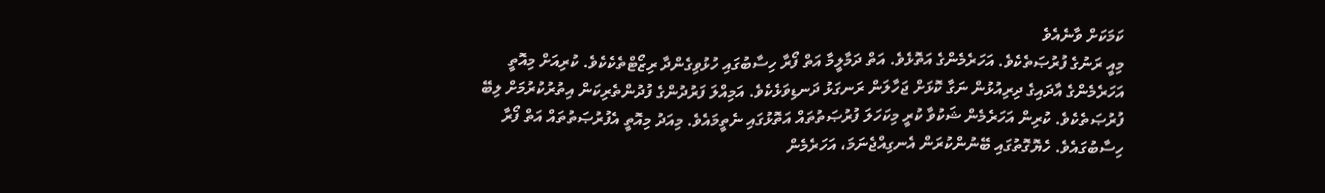ކަމަކަށް ވާނެއެވެ
މިއީ ރަނުގެ ފުރުޞަތެކެވެ. އަހަރެމެންގެ އަތޮޅެވެ. އަތް ދަމާލީމާ އަތް ފޯރާ ހިސާބުގައި ހުޅުވިގެންދާ ރިޒޯޓްތެކެކެވެ. ކުރިއަށް މިއޮތީ އަހަރެމެންގެ އާދައިގެ ދިރިއުޅުން ނަގާ ކޮޅަށް ޖަހާލަން ރަނގަޅު ދަނޑިވަޅެކެވެ. އަމިއްލަ ފަރުދުންގެ ފުދުންތެރިކަން އިތުރުކުރުމަށް ލިބޭ ފުރުޞަތެކެވެ. ކުރިން އަހަރެމެން ޝަކުވާ ކުރީ މިކަހަލަ ފުރުޞަތުތައް އަތޮޅުގައި ނެތީމައެވެ. މިއަދު މިއޮތީ އެފުރުޞަތުތައް އަތް ފޯރާ ހިސާބުގައެވެ. ހެޔޮގޮތުގައި ބޭނުންކުރަން އެނގިއްޖެނަމަ، އަހަރެމެން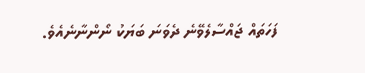ފަހަތައް ޖައްސާލެވޭނެ ދެވަނަ ބަޔަކު ނޯންނާނެއެވެ.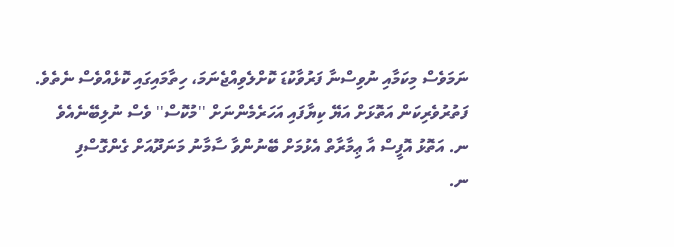ނަމަވެސް މިކަމާއި ނުވިސްނާ ފަރުވާކުޑަ ކޮށްލެވިއްޖެނަމަ، ހިތާމައިގައި ކޮޅެއްވެސް ނެތެވެ. ފަތުރުވެރިކަން އަތޮޅަށް އަޔޭ ކިޔާފައި އަހަރެމެންނަށް ''މުކޮސް'' ވެސް ނުލިބޭނެއެވެ
ނ. އަތޮޅު އޮފީސް އާ ޢިމާރާތް އެޅުމަށް ބޭނުންވާ ސާމާނު މަނަދޫއަށް ގެންގޮސްފި
ނ.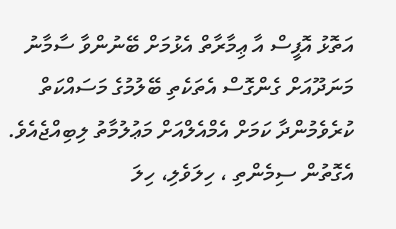އަތޮޅު އޮފީސް އާ ޢިމާރާތް އެޅުމަށް ބޭނުންވާ ސާމާނު މަނަދޫއަށް ގެންގޮސް އެތަކެތި ބޭލުމުގެ މަސައްކަތް ކުރެވެމުންދާ ކަމަށް އެމްއެލްއަށް މަޢުލުމާތު ލިބިއްޖެއެވެ. އެގޮތުން ސިމެންތި ، ހިލަވެލި، ހިލަ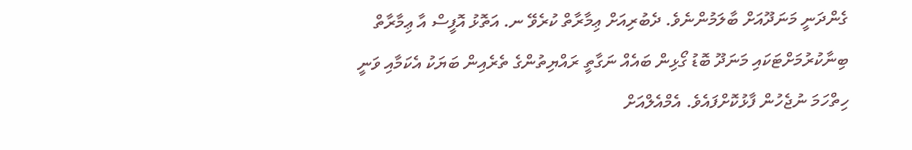ގެންދަނީ މަނަދޫއަށް ބާލަމުންނެވެ. ދެބުރިއަށް ޢިމާރާތް ކުރެވޭ ނ. އަތޮޅު އޮފީސް އާ ޢިމާރާތް ބިނާކުރުމަށްޓަކައި މަނަދޫ ބޮޑު ގޯޅިން ބައެއް ނަގާތީ ރައްޔިތުންގެ ތެރެއިން ބަޔަކު އެކަމާއި ވަނީ ހިތްހަމަ ނުޖެހުން ފާޅުކޮށްފައެވެ. އެމްއެލްއަށް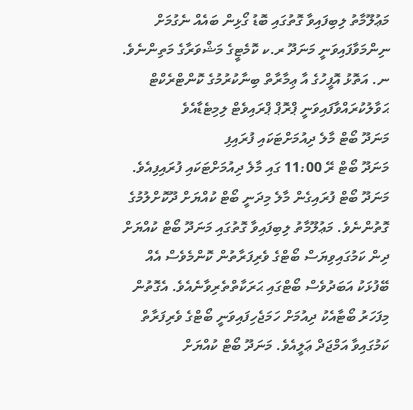މަޢުލޫމާތު ލިބިފައިވާ ގޮތުގައި ބޮޑު ގޯޅިން ބައެއް ނެގުމަށް ނިންމަވާފައިވަނީ މަނަދޫ ރ.ކ ކޮމެޓީގެ މަޝްވަރާގެ މަތިންނެވެ. ނ. އަތޮޅު އޮފީހުގެ އާ ޢިމާރާތް ބިނާކުރުމުގެ ކޮންޓްރެކްޓް ޙަވާލުކުރައްވާފައިވަނީ ޕްރޮޕް ޕްރައިވެޓް ލިމިޓެޑާއެވެ
މަނަދޫ ބޯޓް މާލެ ދިއުމަށްޓަކައި ފުރައިފި
މަނަދޫ ބޯޓް ރޭ 11:00 ގައި މާލެ ދިއުމަށްޓަކައި ފުރައިފިއެވެ. މަނަދޫ ބޯޓް ފުރައިގެން މާލެ މިދަނީ ބޯޓް ކުއްޔަށް ދޫކޮށްލުމުގެ ގޮތުންނެވެ. މަޢުލޫމާތު ލިބިފައިވާ ގޮތުގައި މަނަދޫ ބޯޓް ކުއްޔަށް ދިން ކަމުގައިވިޔަސް ބޯޓްގެ ވެރިފަރާތުން ކޮންމެވެސް އެއް ބޭފުޅަކު އަބަދުވެސް ބޯޓްގައި ޙަރަކާތްތެރިވާނެއެވެ. އެގޮތުން މިފަހަރު ބޯޓާއެކު ދިއުމަށް ހަމަޖެހިފައިވަނީ ބޯޓްގެ ވެރިފަރާތް ކަމުގައިވާ އަމްޖަދް ޢަލީއެވެ. މަނަދޫ ބޯޓް ކުއްޔަށް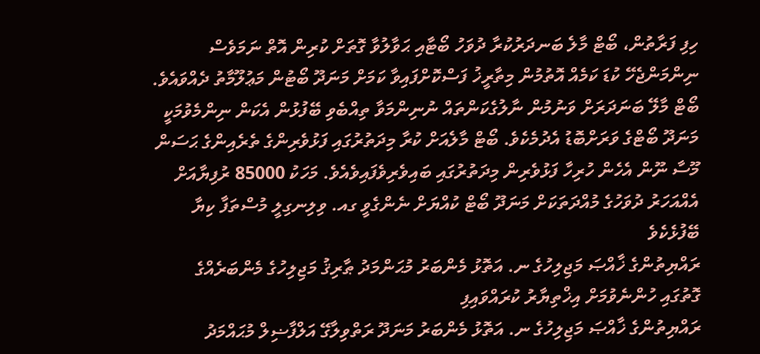ހިފި ފަރާތުން، ބޯޓް މާލެ ބަނދަރުކުރާ ދުވަހު ބޯޓާއި ޙަވާލުވާ ގޮތަށް ކުރިން އޮތް ނަމަވެސް ނިންމަންޖެހޭ ކުޑަ ކަމެއް އޮތުމުން މިތާރީޚު ފަސްކޮށްފައިވާ ކަމަށް މަނަދޫ ބޯޓުން މަޢުލޫމާތު ދެއްވައެވެ. ބޯޓް މާލޭ ބަނަދަރަށް ވަނުމުން ނާލުގެކަންތައް ނުނިންމަވާ ތިއްބެވި ބޭފުޅުން އެކަން ނިންމެވުމަކީ މަނަދޫ ބޯޓްގެ ވަރަށްބޮޑު އެދުމެކެވެ. ބޯޓް މާލެއަށް ކުރާ މިދަތުރުގައި ފަޅުވެރިންގެ ތެރެއިންގެ ޙަސަން މޫސާ ނޫން އެހެން ހުރިހާ ފަޅުވެރިން މިދަތުރުގައި ބައިވެރިވެފައިވެއެވެ. މަހަކު 85000 ރުފިޔާއަށް އެއްއަހަރު ދުވަހުގެ މުއްދަތަކަށް މަނަދޫ ބޯޓް ކުއްޔަށް ނެންގެވީ ގއ. ވިލިނގިލީ މުސްތަފާ ކިޔާ ބޭފުޅެކެވެ
ރައްޔިތުންގެ ޚާއްޞަ މަޖިލިހުގެ ނ. އަތޮޅު މެންބަރު މުޙަންމަދު ޠާރިޤު މަޖިލިހުގެ މެންބަރެއްގެ ގޮތުގައި ހުންނެވުމަށް އިޚްތިޔާރު ކުރައްވައިފި
ރައްޔިތުންގެ ޚާއްޞަ މަޖިލިހުގެ ނ. އަތޮޅު މެންބަރު މަނަދޫ ރަތްވިލާގޭ އަލްފާޟިލް މުޙައްމަދު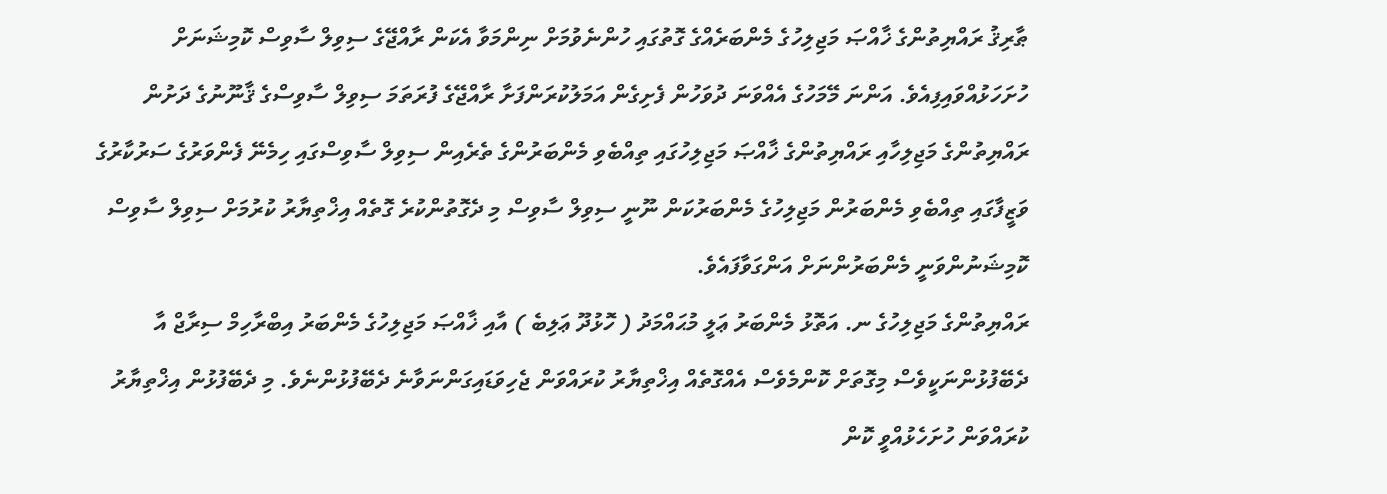ޠާރިޤު ރައްޔިތުންގެ ޚާއްޞަ މަޖިލިހުގެ މެންބަރެއްގެ ގޮތުގައި ހުންނެވުމަށް ނިންމަވާ އެކަން ރާއްޖޭގެ ސިވިލް ސާވިސް ކޮމިޝަނަށް ހުށަހަޅުއްވައިފިއެވެ. އަންނަ މޭމަހުގެ އެއްވަނަ ދުވަހުން ފެށިގެން އަމަލުކުރަންފަށާ ރާއްޖޭގެ ފުރަތަމަ ސިވިލް ސާވިސްގެ ޤާނޫނުގެ ދަށުން ރައްޔިތުންގެ މަޖިލިހާއި ރައްޔިތުންގެ ޚާއްޞަ މަޖިލިހުގައި ތިއްބެވި މެންބަރުންގެ ތެރެއިން ސިވިލް ސާވިސްގައި ހިމެނޭ ފެންވަރުގެ ސަރުކާރުގެ ވަޒީފާގައި ތިއްބެވި މެންބަރުން މަޖިލިހުގެ މެންބަރުކަން ނޫނީ ސިވިލް ސާވިސް މި ދެގޮތުންކުރެ ގޮތެއް އިޚްތިޔާރު ކުރުމަށް ސިވިލް ސާވިސް ކޮމިޝަނުންވަނީ މެންބަރުންނަށް އަންގަވާފައެވެ.
ރައްޔިތުންގެ މަޖިލިހުގެ ނ. އަތޮޅު މެންބަރު ޢަލީ މުޙައްމަދު ( ހޮޅުދޫ ޢަލިބެ ) އާއި ޚާއްޞަ މަޖިލިހުގެ މެންބަރު އިބްރާހިމް ސިރާޖް އާ ދެބޭފުޅުންނަކީވެސް މިގޮތަށް ކޮންމެވެސް އެއްގޮތެއް އިޚްތިޔާރު ކުރައްވަން ޖެހިވަޑައިގަންނަވާނެ ދެބޭފުޅުންނެވެ. މި ދެބޭފުޅުން އިޚްތިޔާރު ކުރައްވަން ހުށަހެޅުއްވީ ކޮން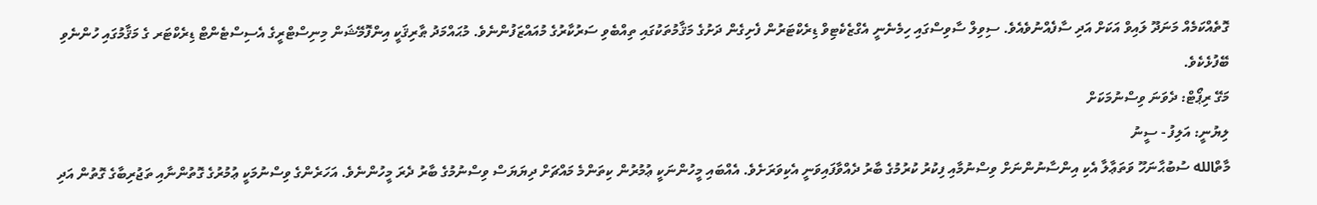ގޮތެއްކަމެއް މަނަދޫ ލައިވް އަކަށް އަދި ސާފެއްނުވެއެވެ. ސިވިލް ސާވިސްގައި ހިމެނެނީ އެގްޒެކެޓިވް ޑިރެކްޓަރުން ފެށިގެން ދަށުގެ މަޤާމުތަކުގައި ތިއްބެވި ސަރުކާރުގެ މުއައްޒަފުންނެވެ. މުޙައްމަދު ޠާރިޤަކީ އިންފޮމޭޝަން މިނިސްޓްރީގެ އެސިސްޓެންޓް ޑިރެކްޓަރ ގެ މަޤާމުގައި ހުންނެވި ބޭފުޅެކެވެ.
މަގޭ ރިޕޯޓް: ދެވަނަ ވިސްނުމަކަށް
ލިޔުނީ: އަލިފު - ސީނު
މާތްالله ސުބުޙާނަހޫ ވަތަޢާލާ އެކި އިންސާނުންނަށް ވިސްނުމާއި ފިކުރު ކުރުމުގެ ބާރު ދެއްވާފައިވަނީ އެކިވަރަށެވެ. އެއްބައި މީހުންނަކީ ޢުމުރުން ކިތަންމެ މައްޗަށް ދިޔަޔަސް ވިސްނުމުގެ ބާރު ދެރަ މީހުންނެވެ. އަހަރެންގެ ވިސްނުމަކީ ޢުމުރުގެ ގޮތުންނާއި ތަޖުރިބާގެ ގޮތުން އަދި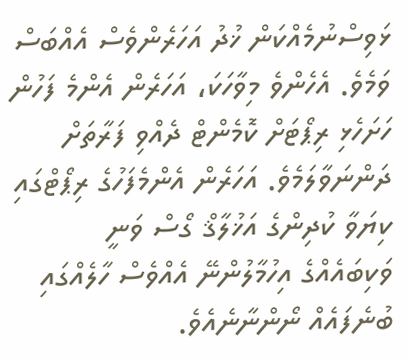ޅަވިސްނުމެއްކަން ޚުދު އަހަރެންވެސް އެއްބަސް ވަމެވެ. އެހެންވެ މިވާހަކަ، އަހަރެން އެންމެ ފަހުން ހަށަހެޅި ރިޕޯޓަށް ކޮމެންޓް ދެއްވި ފަރާތަށް ދަންނަވާލަމެވެ. އަހަރެން އެންމެފަހުގެ ރިޕޯޓްގައި ކިޔަވާ ކުދިންގެ އަޚުލާޤް ގޯސް ވަނީ ވަކިބައެއްގެ އިހުމާލުންނޭ އެއްވެސް ހާލެއްގައި ބުނެފައެއް ނޯންނާނެއެވެ.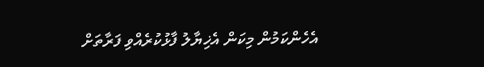އެހެންކަމުން މިކަން އެޚިޔާލު ފާޅުކުރެއްވި ފަރާތަށް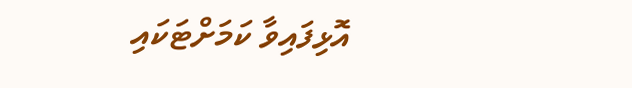އޮޅިފައިވާ ކަމަށްޓަކައި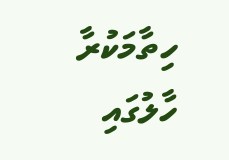ހިތާމަކުރާ ހާލުގައި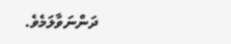ދަންނަވާލަމެވެ.